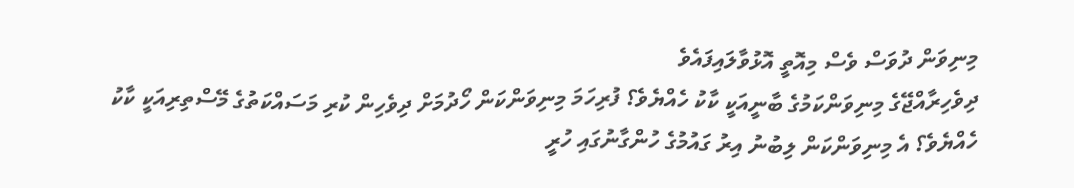މިނިވަން ދުވަސް ވެސް މިއޮތީ އޮޅުވާލައިފައެވެ
ދިވެހިރާއްޖޭގެ މިނިވަންކަމުގެ ބާނީއަކީ ކާކު ހެއްޔެވެ؟ ފުރިހަމަ މިނިވަންކަން ހޯދުމަށް ދިވެހިން ކުރި މަސައްކަތުގެ މޭސްތިރިއަކީ ކާކު ހެއްޔެވެ؟ އެ މިނިވަންކަން ލިބުނު އިރު ގައުމުގެ ހުންގާނުގައި ހުރީ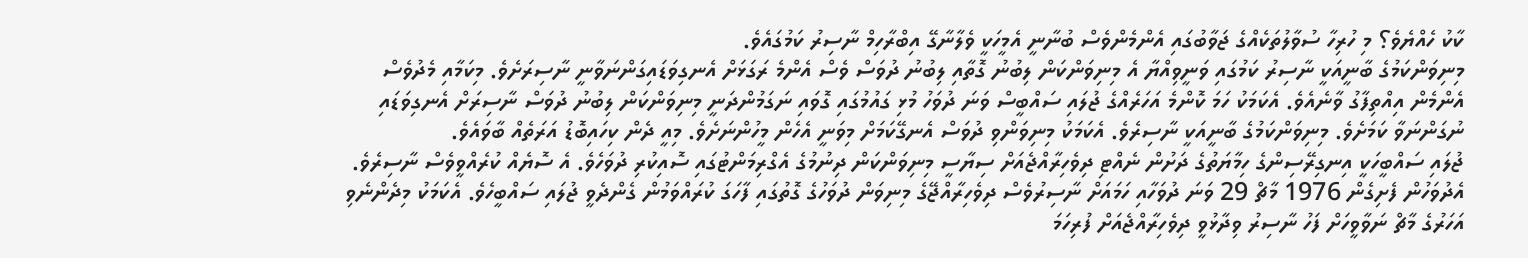ކާކު ހެއްޔެވެ؟ މި ހުރިހާ ސުވާލުތަކެއްގެ ޖަވާބުގައި އެންމެންވެސް ބުނާނީ އެމީހަކީ ވެލާނާގޭ އިބްރާހިމް ނާސިރު ކަމުގައެވެ.
މިނިވަންކަމުގެ ބާނީއަކީ ނާސިރު ކަމުގައި ވަނީވިއްޔާ އެ މިނިވަންކަން ލިބުނު ގޮތާއި ލިބުނު ދުވަސް ވެސް އެންމެ ރަގަޅަށް އެނގިވަޑައިގަންނަވާނީ ނާސިރަށެވެ. މިކަމާއި މެދުވެސް އެންމެން އިއްތިފާގު ވާނެއެވެ. އެކަމަކު ހަމަ ކޮންމެ އަހަރެއްގެ ޖުލައި ސައްބީސް ވަނަ ދުވަހު މުޅި ގައުމުގައި ގޮވައި ނަގަމުންދަނީ މިނިވަންކަން ލިބުނު ދުވަސް ނާސިރަށް އެނގިވަޑައި ނުގަންނަވާ ކަމަށެވެ. މިނިވަންކަމުގެ ބާނީއަކީ ނާސިރެވެ. އެކަމަކު މިނިވަންވި ދުވަސް އެނގޭކަމަށް މިވަނީ އެހެން މީހުންނަށެވެ. މިއީ ދެން ކިހައިބޮޑު އަރަތެއް ބާވައެވެ.
ޖުލައި ސައްބީހަކީ އިނގިރޭސިންގެ ހިމާޔަތުގެ ދަށުން ނެއްޓި ދިވެހިރާއްޖެއަށް ސިޔާސީ މިނިވަންކަން ދިނުމުގެ އެގްރިމަންޓުގައި ސޮއިކުރި ދުވަހެވެ. އެ ސޮޔެއް ކުރެއްވީވެސް ނާސިރެވެ. އެދުވަހުން ފެށިގެން 1976 މާޗް 29 ވަނަ ދުވަހާއި ހަމައަށް ނާސިރުވެސް ދިވެހިރާއްޖޭގެ މިނިވަން ދުވަހުގެ ގޮތުގައި ފާހަގަ ކުރައްވަމުން ގެންދެވީ ޖުލައި ސައްބީހެވެ. އެކަމަކު މިދެންނެވި އަހަރުގެ މާޗް ނަވާވީހަށް ފަހު ނާސިރު ވިދާޅުވީ ދިވެހިރާއްޖެއަށް ފުރިހަމަ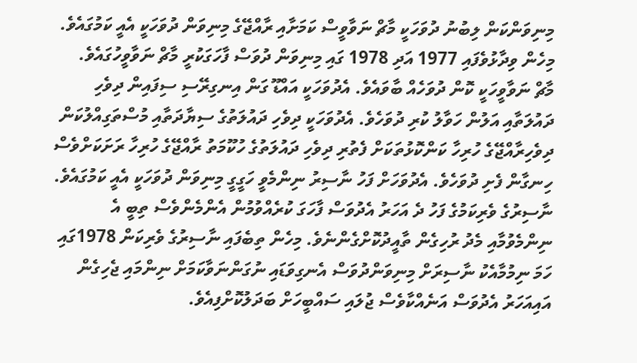މިނިވަންކަން ލިބުނު ދުވަހަކީ މާޗް ނަވާވީސް ކަމަށާއި ރާއްޖޭގެ މިނިވަން ދުވަހަކީ އެއީ ކަމުގައެވެ. މިހެން ވިދާޅުވެފައި 1977 އަދި 1978 ގައި މިނިވަން ދުވަސް ފާހަގަކުރީ މާޗް ނަވާވީހުގައެވެ.
މާޗް ނަވާވީހަކީ ކޮން ދުވަހެއް ބާވައެވެ. އެދުވަހަކީ އައްޑޫ ގަން އިނގިރޭސި ސިފައިން ދިވެހި ދައުލަތާއި އަލުން ހަވާލު ކުރި ދުވަހެވެ. އެދުވަހަކީ ދިވެހި ދައުލަތުގެ ސިޔާދަތާއި މުސްތަގިއްލުކަން ދިވެހިރާއްޖޭގެ ހުރިހާ ކަންކޮޅުތަކަށް ފެތުރި ދިވެހި ދައުލަތުގެ ހުކޫމަތު ރާއްޖޭގެ ހުރިހާ ރަށަކަށްވެސް ހިނގާން ފެށި ދުވަހެވެ. އެދުވަހަށް ފަހު ނާސިރު ނިންމެވީ ހަގީގީ މިނިވަން ދުވަހަކީ އެއީ ކަމުގައެވެ. ނާސިރުގެ ވެރިކަމުގެ ފަހު ދެ އަހަރު އެދުވަސް ފާހަގަ ކުރެއްވުމުން އެންމެންވެސް ތިބީ އެ ނިންމެވުމާއި މެދު ރުހިގެން ތާއީދުކޮށްގެންނެވެ. މިހެން ތިބެފައި ނާސިރުގެ ވެރިކަން 1978ގައި ހަމަ ނިމުމާއެކު ނާސިރަށް މިނިވަންދުވަސް އެނގިވަޑައި ނުގަންނަވާކަމަށް ނިންމައި ޖެހިގެން އައިއަހަރު އެދުވަސް އަނެއްކާވެސް ޖުލައި ސައްބީހަށް ބަދަލުކޮށްފިއެވެ.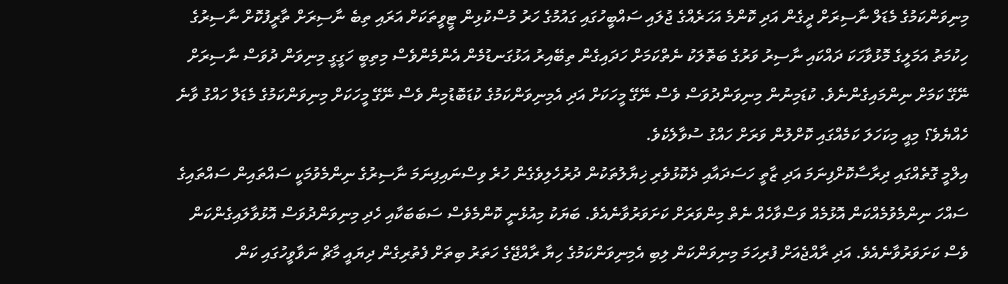މިނިވަންކަމުގެ މެޑަލް ނާސިރަށް ދީގެން އަދި ކޮންމެ އަހަރެއްގެ ޖުލައި ސައްބީހުގައި ގައުމުގެ ހަރު މުސްކުޅިން ޓީވީތަކަށް އަރައި ތިބެ ނާސިރަށް ތާރީފުކޮށް ނާސިރުގެ ހިކުމަތު އަމަލީގެ މޮޅުވާހަކަ ދައްކައި ނާސިރު ވަރުގެ ބަތޮލަކު ނެތްކަމަށް ހަދައިގެން ތިބޭއިރު އަޅުގަނޑުމެން އެންމެންވެސް މިތިބީ ހަގީގީ މިނިވަން ދުވަސް ނާސިރަށް ނޭގޭ ކަމަށް ނިންމައިގެންނެވެ. ކުޑަމިނުން މިނިވަންދުވަސް ވެސް ނޭގޭ މީހަކަށް އަދި އެމިނިވަންކަމުގެ ކުޑަބޮޑުމިން ވެސް ނޭގޭ މީހަކަށް މިނިވަންކަމުގެ މެޑަލް ހައްގު ވާނެ ހެއްޔެވެ؟ މިއީ މިކަހަލަ ކަމެއްގައި ކޮށްލުން ވަރަށް ހައްގު ސުވާލެކެވެ.
އިލްމީ ގޮތެއްގައި ދިރާސާކޮށްފިނަމަ އަދި ޒާތީ ހަސަދައާއި ދެކޮޅުވެރި ޚިޔާލުތަކުން ދުރުހެލިވެގެން ހުރެ ވިސްނައިފިނަމަ ނާސިރުގެ ނިންމެވުމަކީ ސައްތައިން ސައްތައިގެ ސައްހަ ނިންމެވުމެއްކަން އޮޅުމެއް ވަސްވާހެއް ނެތް މިންވަރަށް ކަށަވަރުވާނެއެވެ. ބަޔަކު މިއުޅެނީ ކޮންމެވެސް ސަބަބަކާއި ހެދި މިނިވަންދުވަސް އޮޅުވާލައިގެންކަން ވެސް ކަށަވަރުވާނެއެވެ. އަދި ރާއްޖެއަށް ފުރިހަމަ މިނިވަންކަން ލިބި އެމިނިވަންކަމުގެ ހިޔާ ރާއްޖޭގެ ހަތަރު ބިތަށް ފެތުރިގެން ދިޔައީ މާޗް ނަވާވީހުގައި ކަން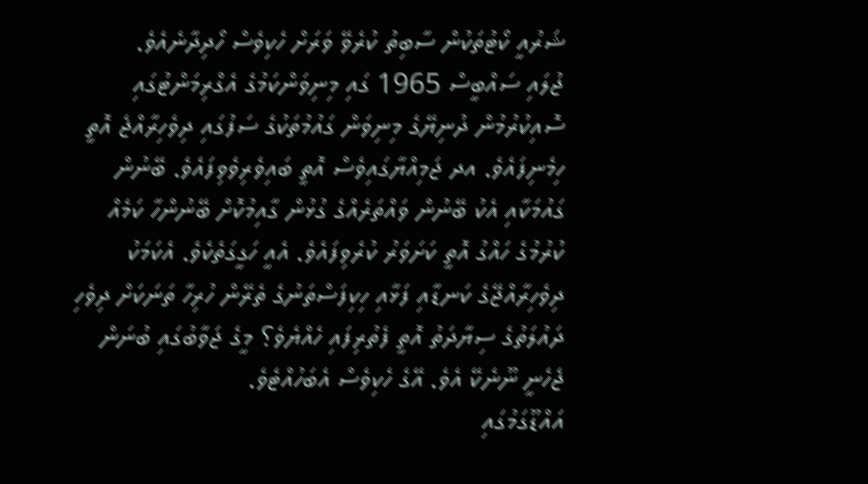ޝަރުއީ ކޯޓުތަކުން ސާބިތު ކުރެވޭ ވަރަށް ހެކިވެސް ހޯދިދާނެއެވެ.
ޖުލައި ސައްބީސް 1965 ގައި މިނިވަންކަމުގެ އެގްރިމަންޓުގައި ސޮއިކުރުމުން ދުނިޔޭގެ މިނިވަން ގައުމުތަކުގެ ސަފުގައި ދިވެހިރާއްޖެ އޮތީ ހިމެނިފައެވެ. އދ ޖަމިއްޔާގައިވެސް އޮތީ ބައިވެރިވެވިފައެވެ. ބޭނުން ގައުމަކާއި އެކު ބޭނުން ވައްތަރެއްގެ ގުޅުން ގާއިމުކޮށް ބޭނުންހާ ކަމެއް ކުރުމުގެ ހައްގު އޮތީ ކަށަވަރު ކުރެވިފައެވެ. އެއީ ހަގީގަތެކެވެ. އެކަމަކު ދިވެހިރާއްޖޭގެ ކަނޑާއި ފަޅާއި ހިކިފަސްތަނުގެ ތެރޭން ހުރިހާ ތަނަކަށް ދިވެހި ދައުލަތުގެ ސިޔާދަތު އޮތީ ފެތުރިފައި ހެއްޔެވެ؟ މީގެ ޖަވާބުގައި ބުނަން ޖެހެނީ ނޫނެކޭ އެވެ. އޭގެ ހެކިވެސް އެބަހުއްޓެވެ.
އައްޑޫގަމުގައި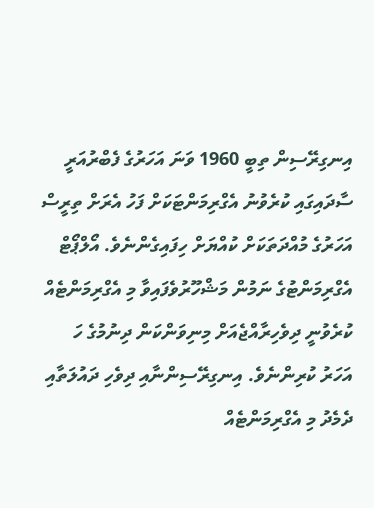އިނގިރޭސިން ތިބީ 1960 ވަނަ އަހަރުގެ ފެބްރުއަރީ ސާދައިގައި ކުރެވުނު އެގްރިމަންޓަކަށް ފަހު އެރަށް ތިރީސް އަހަރުގެ މުއްދަތަކަށް ކުއްޔަށް ހިފައިގެންނެވެ. އޯލްޕޯޓް އެގްރިމަންޓުގެ ނަމުން މަޝްހޫރުވެފައިވާ މި އެގްރިމަންޓެއް ކުރެވުނީ ދިވެހިރާއްޖެއަށް މިނިވަންކަން ދިނުމުގެ ހަ އަހަރު ކުރިންނެވެ. އިނގިރޭސިންނާއި ދިވެހި ދައުލަތާއި ދެމެދު މި އެގްރިމަންޓެއް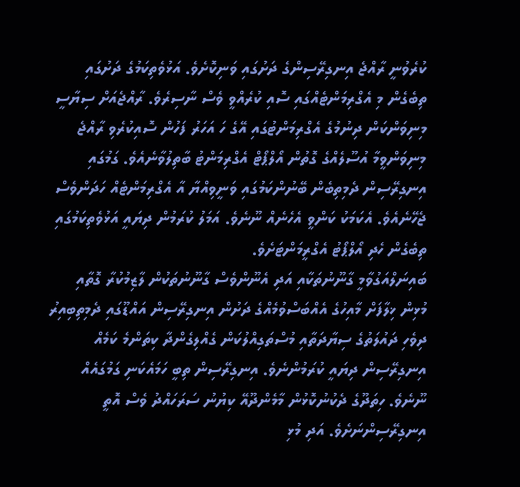ކުރެވުނީ ރާއްޖެ އިނގިރޭސިންގެ ދަށުގައި ވަނިކޮށެވެ. އަޅުވެތިކަމުގެ ދަށުގައި ތިބެގެން މި އެގްރިމަންޓެއްގައި ސޮއި ކުރެއްވީ ވެސް ނާސިރެވެ. ރާއްޖެއަށް ސިޔާސީ މިނިވަންކަން ދިނުމުގެ އެގްރިމަންޓުގައި އޭގެ ހަ އަހަރު ފަހުން ސޮއިކުރެވި ރާއްޖެ މިނިވަންވީމާ އުސޫލެއްގެ ގޮތުން އޯލްޕޯޓް އެގްރިމަންޓު ބާތިލުވާނެއެވެ. ގަމުގައި އިނގިރޭސިން ދެމިތިބެން ބޭނުންކަމުގައި ވަނީވިއްޔާ އާ އެގްރިމަންޓެއް ހަދަންވެސް ޖެހޭނެއެވެ. އެކަމަކު ކަންވީ އެހެނެއް ނޫނެވެ. އަމަލު ކުރަމުން ދިޔައީ އަޅުވެތިކަމުގައި ތިބެގެން ހެދި އޯލްޕޯޓު އެގްރީމަންޓަށެވެ.
ބައިނަލްއަގުވާމީ ގާނޫނުތަކާއި އަދި އެނޫންވެސް ގާނޫނުތަކުން ލާޒިމުކުރާ ގޮތާއި މުޅިން ޚިލާފަށް މާއިހުގެ އެއްބަސްވުމެއްގެ ދަށުން އިނގިރޭސިން އައްޑޫގައި ދެމިތިބިއިރު ދިވެހި ދައުލަތުގެ ސިޔާދަތާއި މުސްތަގިއްލުކަން ގެއްލިގެންދާ ކިތަންމެ ކަމެއް އިނގިރޭސިން ދިޔައީ ކުރަމުންނެވެ. އިނގިރޭސިން ތިބީ ހަމައެކަނި ގަމުގައެއް ނޫނެވެ. ހިތަދޫގެ ދެކުނުކޮޅުން މާމެންދޫއޭ ކިޔުނު ސަރަހައްދު ވެސް އޮތީ އިނގިރޭސިންނަށެވެ. އަދި މުޅި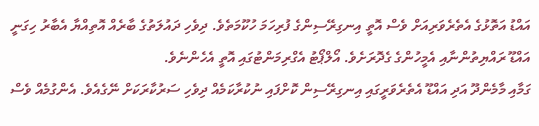އައްޑު އަތޮޅުގެ އެތެރެވަރިއަށް ވެސް އޮތީ އިނގިރޭސިންގެ ފުރިހަމަ ހުކޫމަތެވެ. ދިވެހި ދައުލަތުގެ ބާރެއް އޮތިއްޔާ އެބާރު ހިގަނީ އައްޑޫ ރައްޔިތުންނާއި އެމީހުންގެ ގެދޮރަށެވެ. އޯލްޕޯޓު އެގްރިމަންޓުގައި އޮތީ އެހެންނެވެ.
ގަމާއި މާމެންދޫ އަދި އައްޑޫ އެތެރެވަރީގައި އިނގިރޭސިން ކޮށްފައި ނުކުރާކަމެއް ދިވެހި ސަރުކާރަކަށް ނޭގެއެވެ. އެންގުމެއް ވެސް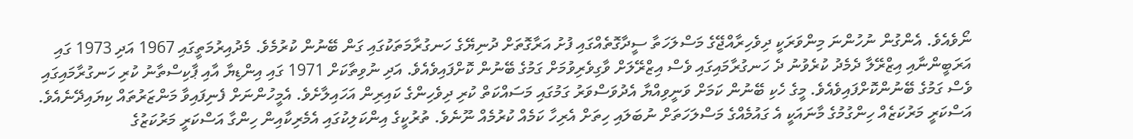ނޯވެއެވެ. އެންގުން ނުހުންނަ މިންވަރަކީ ދިވެހިރާއްޖޭގެ މަސްލަހަތާ ސީދާގޮތެއްގައި ފުށު އަރާގޮތަށް ދުނިޔޭގެ ހަނގުރާމަތަކުގައި ގަން ބޭނުން ކުރުމެވެ. މެދުއިރުމަތީގައި 1967 އަދި 1973 ގައި އަރަބީންނާއި އިޒްރޭލާ ދެމެދު ކުރެވުނު ދެ ހަނގުރާމައިގައި ވެސް އިޒްރޭލަށް ވާގިވެރިވުމަށް ގަމުގެ ބޭނުން ކޮށްފައިވެއެވެ. އަދި ނުވިތާކަށް 1971 ގައި އިންޑިޔާ އާއި ޕާކިސްތާނު ކުރި ހަނގުރާމައިގައި ވެސް ގަމުގެ ބޭނުންކޮށްފައިވެއެވެ. މީގެ ހެކި ބޭނުން ކަމަށް ވަނީވިއްޔާ އެދުވަސްވަރު ގަމުގައި މަސައްކަތް ކުރި ދިވެހިންގެ ކައިރިން އަހައިލާށެވެ. އެމީހުންނަށް ފެނިފައިވާ މަންޒަރުތައް ކިޔައިދޭނެއެވެ.
އަސްކަރީ މަރުކަޒެއް ހިންގުމުގެ މާނައަކީ އެ ގައުމެއްގެ މަސްލަހަތަށް ނުބަލައި ހިތަށް އެރިހާ ކަމެއް ކުރުމެއް ނޫނެވެ. ތުރުކީގެ އިންކަލިކުގައި އެމެރިކާއިން ހިންގާ އަސްކަރީ މަރުކަޒުގެ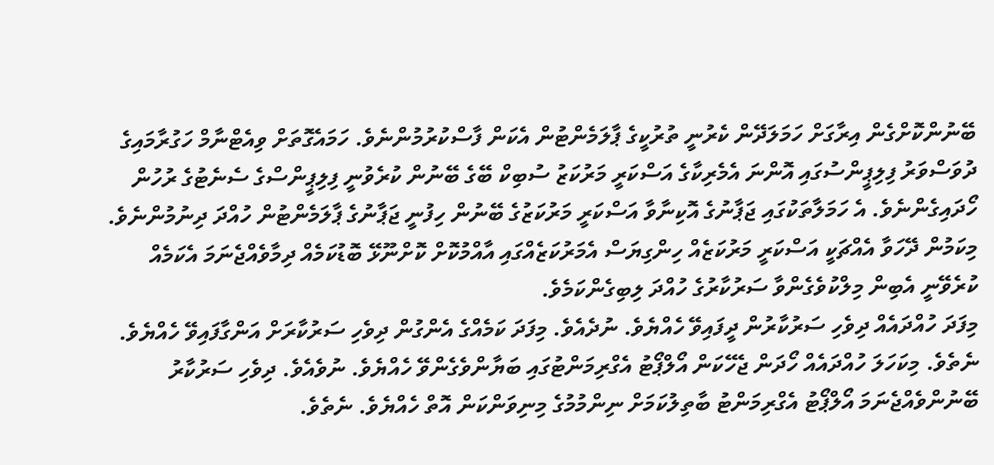ބޭނުންކޮށްގެން އިރާގަށް ހަމަލަދޭން ކެރުނީ ތުރުކީގެ ޕާލަމެންޓުން އެކަން ފާސްކުރުމުންނެވެ. ހަމައެގޮތަށް ވިއެޓްނާމް ހަގުރާމައިގެ ދުވަސްވަރު ފިލިޕީންސުގައި އޮންނަ އެމެރިކާގެ އަސްކަރީ މަރުކަޒު ސުބިކް ބޭގެ ބޭނުން ކުރެވުނީ ފިލިޕީންސްގެ ސެނެޓުގެ ރުހުން ހޯދައިގެންނެވެ. އެ ހަމަލާތަކުގައި ޖަޕާނުގެ އޮކިނާވާ އަސްކަރީ މަރުކަޒުގެ ބޭނުން ހިފުނީ ޖަޕާނުގެ ޕާލަމެންޓުން ހުއްދަ ދިނުމުންނެވެ. މިކަމުން ދޭހަވާ އެއްޗަކީ އަސްކަރީ މަރުކަޒެއް ހިންގިޔަސް އެމަރުކަޒެއްގައި އާއްމުކޮށް ކޮށްނޫޅޭ ބޮޑުކަމެއް ދިމާވެއްޖެނަމަ އެކަމެއް ކުރެވޭނީ އެބިން މިލްކުވެގެންވާ ސަރުކާރުގެ ހުއްދަ ލިބިގެންކަމެވެ.
މިފަދަ ހުއްދައެއް ދިވެހި ސަރުކާރުން ދީފައިވޭ ހެއްޔެވެ. ނުދެއެވެ. މިފަދަ ކަމެއްގެ އެންގުން ދިވެހި ސަރުކާރަށް އަންގާފައިވޭ ހެއްޔެވެ. ނެތެވެ. މިކަހަލަ ހުއްދައެއް ހޯދަން ޖެހޭކަން އޯލްޕޯޓު އެގްރިމަންޓުގައި ބަޔާންވެގެންވޭ ހެއްޔެވެ. ނުވެއެވެ. ދިވެހި ސަރުކާރު ބޭނުންވެއްޖެނަމަ އޯލްޕޯޓު އެގްރިމަންޓު ބާތިލުކަމަށް ނިންމުމުގެ މިނިވަންކަން އޮތް ހެއްޔެވެ. ނެތެވެ.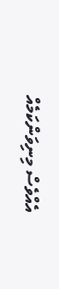އެއްވެސް މިނިވަންކަމެއް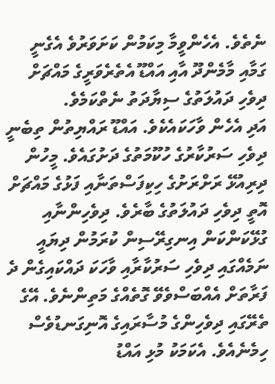ނެތެވެ. އެހެންވީމާ މިކަމުން ކަށަވަރުވެ އެގެނީ ގަމާއި މާމެންދޫ އާއި އައްޑޫ އެތެރެވަރީގެ މައްޗަށް ދިވެހި ދައުލަތުގެ ސިޔާދަތު ނެތްކަމެވެ.
އަދި އެހެން ވާހަކައެކެވެ. އައްޑޫ ރައްޔިތުން ތިބެނީ ދިވެހި ސަރުކާރުގެ ހުކޫމަތުގެ ދަށުގައެވެ. މީހުން ދިރިއުޅޭ ރަށްރަށުގެ ހިކިފަސްތަނާއި ފަޅުގެ މައްޗަށް އޮތީ ދިވެހި ދައުލަތުގެ ބާރެވެ. ދިވެހިންނާއި ގުޅޭކަންކަން އިނގިރޭސިން ކުރަމުން ދިޔައީ ނަމެއްގައި ދިވެހި ސަރުކާރާއި ވާހަކަ ދައްކައިގެން ދެ ފަރާތަށް އެއްބަސްވެވޭ ގޮތެއްގެ މަތިންނެވެ. އޭގެ ތެރޭގައި ދިވެހިންގެ މުސާރައިގެ އޮނިގަނޑުވެސް ހިމެނެއެވެ. އެކަމަކު މުޅި އައްޑު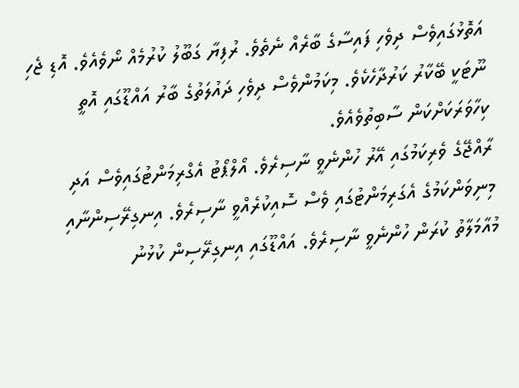އަތޮޅުގައިވެސް ދިވެހި ފައިސާގެ ބާރެއް ނެތެވެ. ރުފިޔާ ގަބޫލު ކުރުމެއް ނޯވެއެވެ. އޮޑި ޖެހި ނޫޓަކީ ބޭކާރު ކަރުދާހެކެވެ. މިކަމުންވެސް ދިވެހި ދައުލަތުގެ ބާރު އައްޑޫގައި އޮތީ ކިހާވަރަކަށްކަން ސާބިތުވެއެވެ.
ރާއްޖޭގެ ވެރިކަމުގައި އޭރު ހުންނެވީ ނާސިރެވެ. އޯލްޕޯޓު އެގްރިމަންޓުގައިވެސް އަދި މިނިވަންކަމުގެ އެގަރިމަންޓުގައި ވެސް ސޮއިކުރެއްވީ ނާސިރެވެ. އިނގިރޭސިންނާއި މުއާމަލާތު ކުރަން ހުންނެވީ ނާސިރެވެ. އައްޑޫގައި އިނގިރޭސިން ކުޅުނު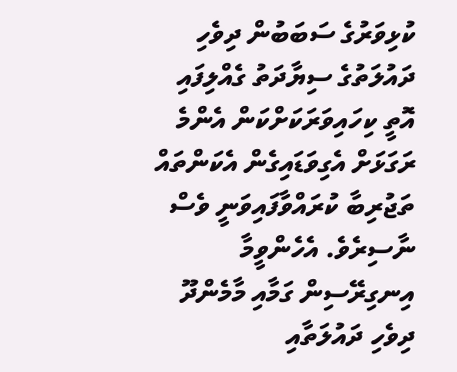ކުޅިވަރުގެ ސަބަބުން ދިވެހި ދައުލަތުގެ ސިޔާދަތު ގެއްލިފައި އޮތީ ކިހައިވަރަކަށްކަން އެންމެ ރަގަޅަށް އެގިވަޑައިގެން އެކަންތައް ތަޖުރިބާ ކުރައްވާފައިވަނީ ވެސް ނާސިރެވެ. އެހެންވީމާ އިނގިރޭސިން ގަމާއި މާމެންދޫ ދިވެހި ދައުލަތާއި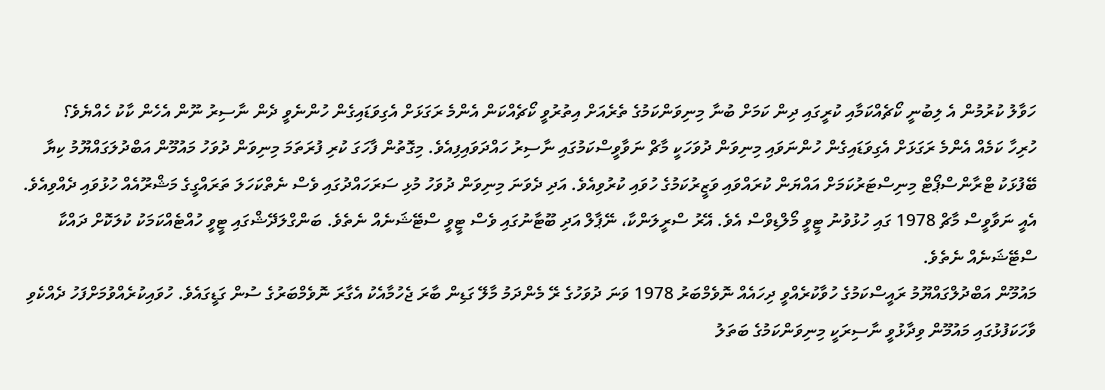ހަވާލު ކުރުމުން އެ ލިބުނީ ކޯޗެއްކަމާއި ކުރީގައި ދިން ކަމަށް ބުނާ މިނިވަންކަމުގެ ތެރެއަށް އިތުރުވީ ކޯޗެއްކަން އެންމެ ރަގަޅަށް އެގިވަޑައިގެން ހުންނެވީ ދެން ނާސިރު ނޫން އެހެން ކާކު ހެއްޔެވެ؟
ހުރިހާ ކަމެއް އެންމެ ރަގަޅަށް އެގިވަޑައިގެން ހުންނަވައި މިނިވަން ދުވަހަކީ މާޗް ނަވާވީސްކަމުގައި ނާސިރު ހައްދަވައިފިއެވެ. މިގޮތުން ފާހަގަ ކުރި ފުރަތަމަ މިނިވަން ދުވަހު މައުމޫން އަބްދުލަގައްޔޫމު ކިޔާ ބޭފުޅަކު ޓްރާންސްޕޯޓް މިނިސްޓަރުކަމަށް އައްޔަން ކުރައްވައި ވަޒީރުކަމުގެ ހުވައި ކުރުވިއެވެ. އަދި ދެވަނަ މިނިވަން ދުވަހު މުޅި ސަރަހައްދުގައި ވެސް ނެތްކަހަލަ ތަރައްގީގެ މަޝްރޫއެއް ހުޅުވައި ދެއްވިއެވެ. އެއީ ނަވާވީސް މާޗް 1978 ގައި ހުޅުވުނު ޓީވީ މޯލްޑިވްސް އެވެ. އޭރު ސްރީލަންކާ، ނޭޕާލް އަދި ބޫޓާނުގައި ވެސް ޓީވީ ސްޓޭޝަނެއް ނެތެވެ. ބަންގްލަދޭޝްގައި ޓީވީ ހުއްޓެއްކަމަކު ކުލަކޮށް ދައްކާ ސްޓޭޝަނެއް ނެތެވެ.
މައުމޫން އަބްދުލްގައްޔޫމު ރައީސްކަމުގެ ހުވާކުރެއްވީ ދިހައެއް ނޮވެމްބަރު 1978 ވަނަ ދުވަހުގެ ރޭ މެންދަމު މާލޭ ގަޑިން ބާރަ ޖެހުމާއެކު އެގާރަ ނޮވެމްބަރުގެ ސުން ގަޑީގައެވެ. ހުވައިކުރެއްވުމަށްފަހު ދެއްކެވި ވާހަކަފުޅުގައި މައުމޫން ވިދާޅުވީ ނާސިރަކީ މިނިވަންކަމުގެ ބަތަލު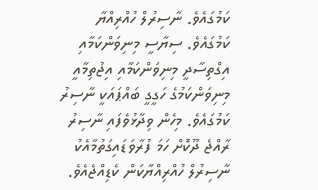ކަމުގައެވެ. ނާސިރުލް ހުއްރިއްޔާ ކަމުގައެވެ. ސިޔާސީ މިނިވަންކަމާއި އިގްތިސާދީ މިނިވަންކަމާއި އިޖުތިމާއީ މިނިވަންކަމުގެ ހަގީގީ ބައްޕައަކީ ނާސިރު ކަމުގައެވެ. މިހެން ވިދާޅުވެފައި ނާސިރު ރާއްޖެ ދޫކޮށް ހަމަ ފުރާވަޑައިގަތުމާއެކު ނާސިރުލް ހުއްރިއްޔާކަން ކެޑިއްޖެއެވެ.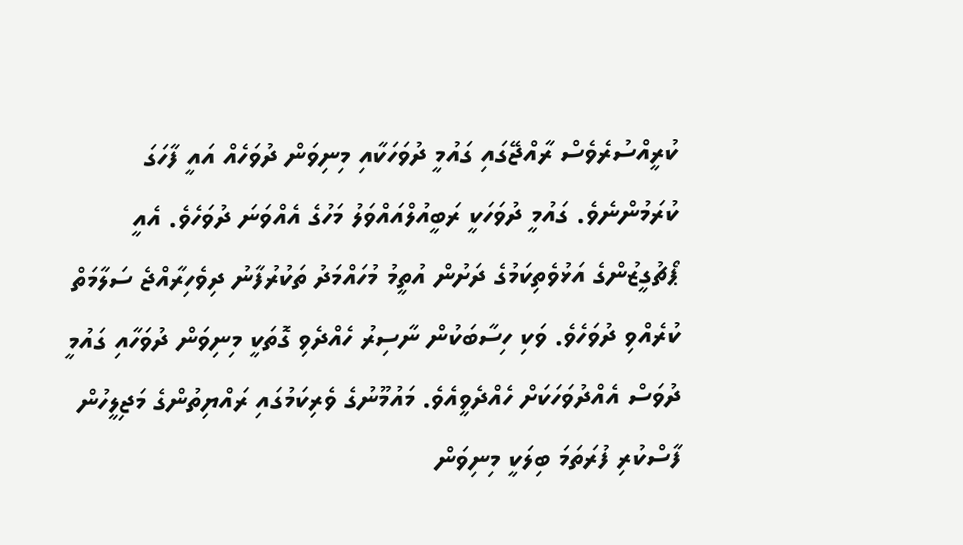ކުރީއްސުރެވެސް ރާއްޖޭގައި ގައުމީ ދުވަހަކާއި މިނިވަން ދުވަހެއް އައީ ފާހަގަ ކުރަމުންނެވެ. ގައުމީ ދުވަހަކީ ރަބީއުލްއައްވަލު މަހުގެ އެއްވަނަ ދުވަހެވެ. އެއީ ޕޯޗުގީޒުންގެ އަޅުވެތިކަމުގެ ދަށުން އުތީމު މުހައްމަދު ތަކުރުފާނު ދިވެހިރާއްޖެ ސަލާމަތް ކުރެއްވި ދުވަހެވެ. ވަކި ހިސާބަކުން ނާސިރު ހެއްދެވި ގޮތަކީ މިނިވަން ދުވަހާއި ގައުމީ ދުވަސް އެއްދުވަހަކަށް ހެއްދެވީއެވެ. މައުމޫނުގެ ވެރިކަމުގައި ރައްޔިތުންގެ މަޖިލީހުން ފާސްކުރި ފުރަތަމަ ބިލަކީ މިނިވަން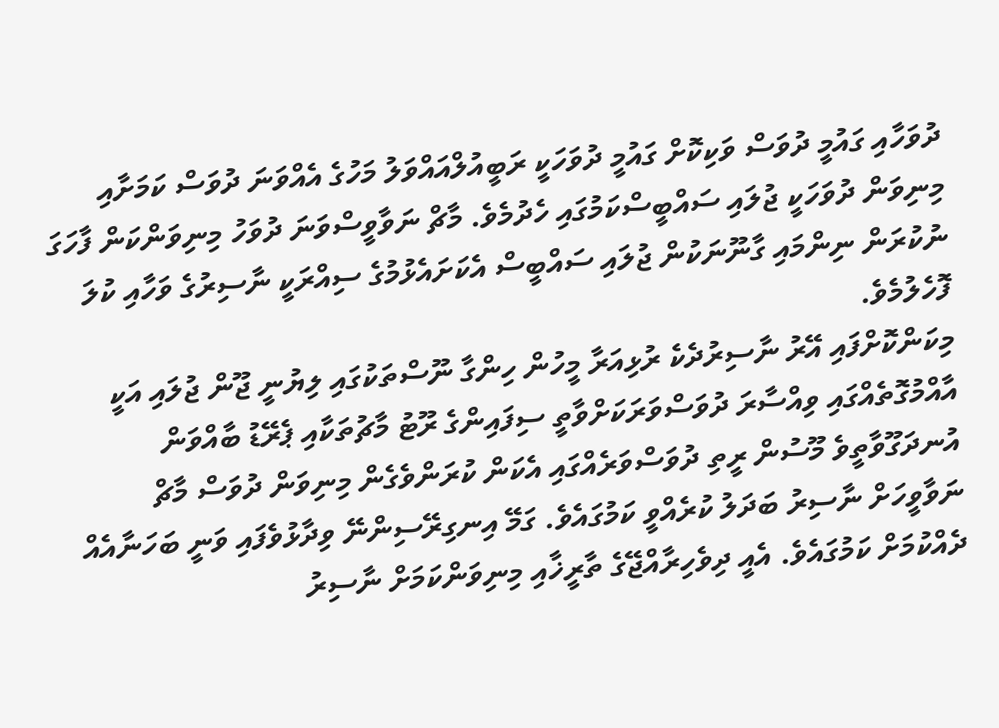ދުވަހާއި ގައުމީ ދުވަސް ވަކިކޮށް ގައުމީ ދުވަހަކީ ރަބީއުލްއައްވަލު މަހުގެ އެއްވަނަ ދުވަސް ކަމަށާއި މިނިވަން ދުވަހަކީ ޖުލައި ސައްބީސްކަމުގައި ހެދުމެވެ. މާޗް ނަވާވީސްވަނަ ދުވަހު މިނިވަންކަން ފާހަގަ ނުކުރަން ނިންމައި ގާނޫނަކުން ޖުލައި ސައްބީސް އެކަށައެޅުމުގެ ސިއްރަކީ ނާސިރުގެ ވަހާއި ކުލަ ފޮހެލުމެވެ.
މިކަންކޮށްފައި އޭރު ނާސިރުދެކެ ރުޅިއަރާ މީހުން ހިންގާ ނޫސްތަކުގައި ލިޔުނީ ޖޫން ޖުލައި އަކީ އާއްމުގޮތެއްގައި ވިއްސާރަ ދުވަސްވަރަކަށްވާތީ ސިފައިންގެ ރޫޓު މާޗުތަކާއި ޕެރޭޑު ބާއްވަން އުނދަގޫވާތީވެ މޫސުން ރީތި ދުވަސްވަރެއްގައި އެކަން ކުރަންވެގެން މިނިވަން ދުވަސް މާޗް ނަވާވީހަށް ނާސިރު ބަދަލު ކުރެއްވީ ކަމުގައެވެ. ގަމޭ އިނގިރޭސިންނޭ ވިދާޅުވެފައި ވަނީ ބަހަނާއެއް ދެއްކުމަށް ކަމުގައެވެ. އެއީ ދިވެހިރާއްޖޭގެ ތާރީޚާއި މިނިވަންކަމަށް ނާސިރު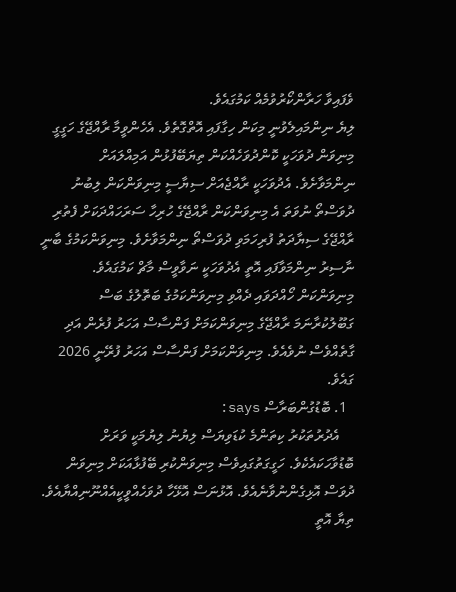ވެފައިވާ ހަރާންކޯރުވުމެއް ކަމުގައެވެ.
ލިޔެ ނިންމައިލެވުނީ މިކަން ހިގާފައި އޮތްގޮތެވެ. އެހެންވީމާ ރާއްޖޭގެ ހަގީގީ މިނިވަން ދުވަހަކީ ކޮންދުވަހެއްކަން ތިޔަބޭފުޅުން އަމިއްލައަށް ނިންމަވާށެވެ. އެދުވަހަކީ ރާއްޖެއަށް ސިޔާސީ މިނިވަންކަން ލިބުނު ދުވަސްތޯ ނުވަތަ އެ މިނިވަންކަން ރާއްޖޭގެ ހުރިހާ ސަރަހައްދަކަށް ފެތުރި ރާއްޖޭގެ ސިޔާދަތު ފުރިހަމަވި ދުވަސްތޯ ނިންމަވާށެވެ. މިނިވަންކަމުގެ ބާނީ ނާސިރު ނިންމަވާފައި އޮތީ އެދުވަހަކީ ނަވާވީސް މާޗް ކަމުގައެވެ. މިނިވަންކަން ހޯއްދަވައި ދެއްވި މިނިވަންކަމުގެ ބަތޮލުގެ ބަސް ގަބޫލުކުރާނަމަ ރާއްޖޭގެ މިނިވަންކަމަށް ފަންސާސް އަހަރު ފުރެން އަދި ގާތެއްވެސް ނުވެއެވެ. މިނިވަންކަމަށް ފަންސާސް އަހަރު ފުރޭނީ 2026 ގައެވެ.
  1. ބޮޑުގުންބަރާސް says:
    އެދުރުތަކުރު ކިތަންމެ ކުޑަވިޔަސް ލިޔުނު ލިޔުމަކީ ވަރަށް ބޮޑުވާހަކައެކެވެ. ހަގީގަތުގައިވެސް މިނިވަންކުރި ބޭފުޅާއަކަށް މިނިވަން ދުވަސް އޮޅިގެންނުވާނެއެވެ. އޮޅުނަސް އޮޅޭހާ ދުވަހެއްވީކީއެއްނޫނިއްޔާއެވެ. ތިޔާ އޮތީ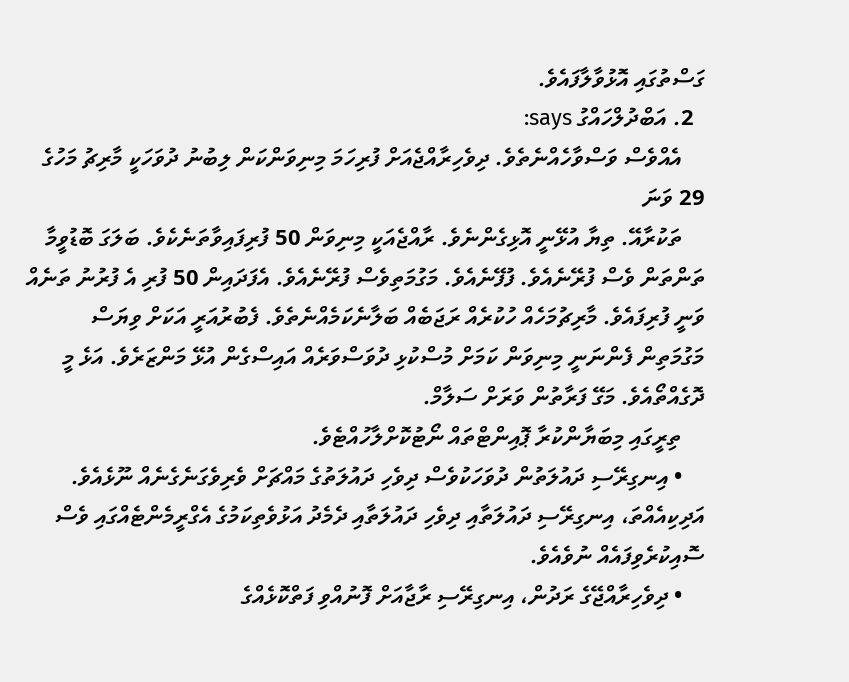ގަސްތުގައި އޮޅުވާލާފައެވެ.
  2. އަބްދުލްހައްގު says:
    އެއްވެސް ވަސްވާހެއްނެތެވެ. ދިވެހިރާއްޖެއަށް ފުރިހަމަ މިނިވަންކަން ލިބުނު ދުވަހަކީ މާރިޗު މަހުގެ 29 ވަނަ
    ތަކުރާއޭ. ތިޔާ އުޅޭނީ އޮޅިގެންނެވެ. ރާއްޖެއަކީ މިނިވަން 50 ފުރިފައިވާތަނެކެވެ. ބަލަގަ ބޮޑުވީމާ ތަންތަން ވެސް ފުރޭނެއެވެ. ފުފޭނެއެވެ. މަގުމަތިވެސް ފުރޭނެއެވެ. އެފަދައިން 50 ފުރި އެ ފުރުނު ތަނެއް ވަނީ ފުރިފައެވެ. މާރިޗުމަހެއް ހުކުރެއް ރަޖަބެއް ބަލާނެކަމެއްނެތެވެ. ފެބުރުއަރީ އަކަށް ވިޔަސް މަގުމަތިން ފެންނަނީ މިނިވަން ކަމަށް މުސްކުޅި ދުވަސްވަރެއް އައިސްގެން އުޅޭ މަންޒަރެވެ. އަޅެ މީ ދޮގެއްތޯއެވެ. މަގޭ ފަރާތުން ވަރަށް ސަލާމް.
    ތިރީގައި މިބަޔާންކުރާ ޕޮއިންޓްތައް ނޯޓުކޮށްލާހުއްޓެވެ.
    • އިނގިރޭސި ދައުލަތުން ދުވަހަކުވެސް ދިވެހި ދައުލަތުގެ މައްޗަށް ވެރިވެގަނެގެނެއް ނޫޅެއެވެ. އަދިކިއެއްތަ، އިނގިރޭސި ދައުލަތާއި ދިވެހި ދައުލަތާއި ދެމެދު އަޅުވެތިކަމުގެ އެގްރީމެންޓެއްގައި ވެސް ސޮއިކުރެވިފައެއް ނުވެއެވެ.
    • ދިވެހިރާއްޖޭގެ ރަދުން، އިނގިރޭސި ރާޖާއަށް ފޮނުއްވި ފަތްކޮޅެއްގެ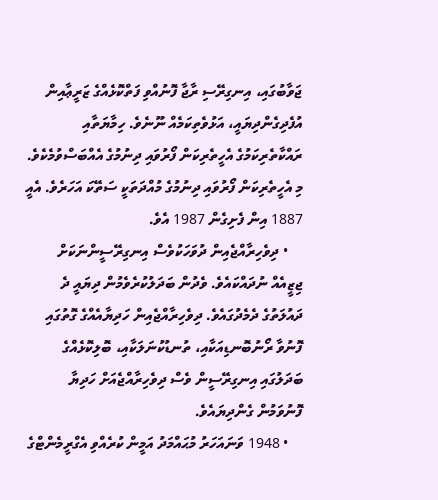ޖަވާބުގައި، އިނގިރޭސި ރާޖާ ފޮނުއްވި ފަތްކޮޅެއްގެ ޒަރީޢާއިން އުފެދިގެންދިޔައީ، އަޅުވެތިކަމެއް ނޫނެވެ. ހިމާޔަތާއި ރައްކާތެރިކަމުގެ އެހީތެރިކަން ފޯރުވައި ދިނުމުގެ އެއްބަސްވުމެކެވެ. މި އެހީތެރިކަން ފޯރުވައި ދިނުމުގެ މުއްދަތަކީ ސަތޭކަ އަހަރެވެ. އެއީ 1887 އިން ފެށިގެން 1987 އެވެ.
    • ދިވެހިރާއްޖެއިން ދުވަހަކުވެސް އިނގިރޭސީންނަކަށް ޖިޒީއެއް ނުދައްކައެވެ. ވެދުން ބަދަލުކުރެވެމުން ދިޔައީ ދެ ދައުލަތުގެ ދެމެދުގައެވެ. ދިވެހިރާއްޖެއިން ހަދިޔާއެއްގެ ގޮތުގައި ފޮނުވާ ރޯނުބޮނޑިއަކާއި، ތުނޑުކުނަލަކާއި، ބޮލިކޮޅެއްގެ ބަދަލުގައި އިނގިރޭސީން ވެސް ދިވެހިރާއްޖެއަށް ހަދިޔާ ފޮނުވަމުން ގެންދިޔައެވެ.
    • 1948 ވަނައަހަރު މުޙައްމަދު އަމީން ކުރެއްވި އެގްރީމެންޓްގެ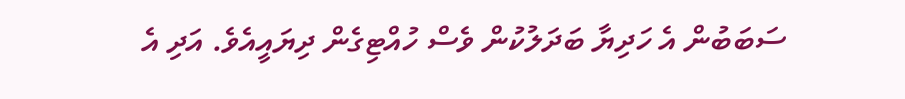ސަބަބުން އެ ހަދިޔާ ބަދަލުކުން ވެސް ހުއްޓިގެން ދިޔައީއެވެ. އަދި އެ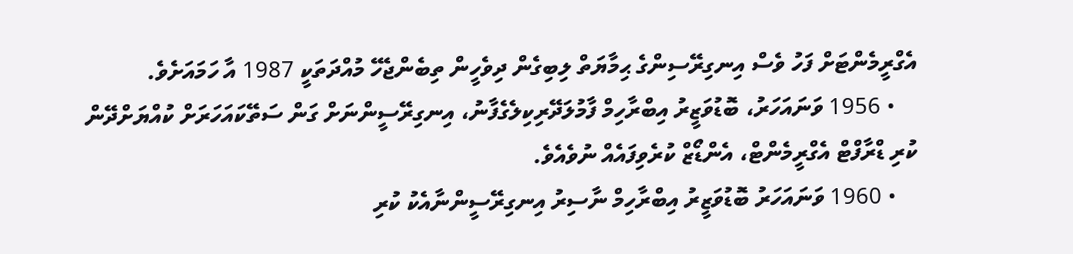އެގްރީމެންޓަށް ފަހު ވެސް އިނގިރޭސިންގެ ޙިމާޔަތް ލިބިގެން ދިވެހީން ތިބެންޖެހޭ މުއްދަތަކީ 1987 އާ ހަމައަށެވެ.
    • 1956 ވަނައަހަރު، ބޮޑުވަޒީރު އިބްރާހިމް ފާމުލަދޭރިކިލެގެފާނު، އިނގިރޭސީންނަށް ގަން ސަތޭކައަހަރަށް ކުއްޔަށްދޭން ކުރި ޑްރާފްޓް އެގްރީމެންޓް، އެންޑޯޒް ކުރެވިފައެއް ނުވެއެވެ.
    • 1960 ވަނައަހަރު ބޮޑުވަޒީރު އިބްރާހިމް ނާސިރު އިނގިރޭސީންނާއެކު ކުރި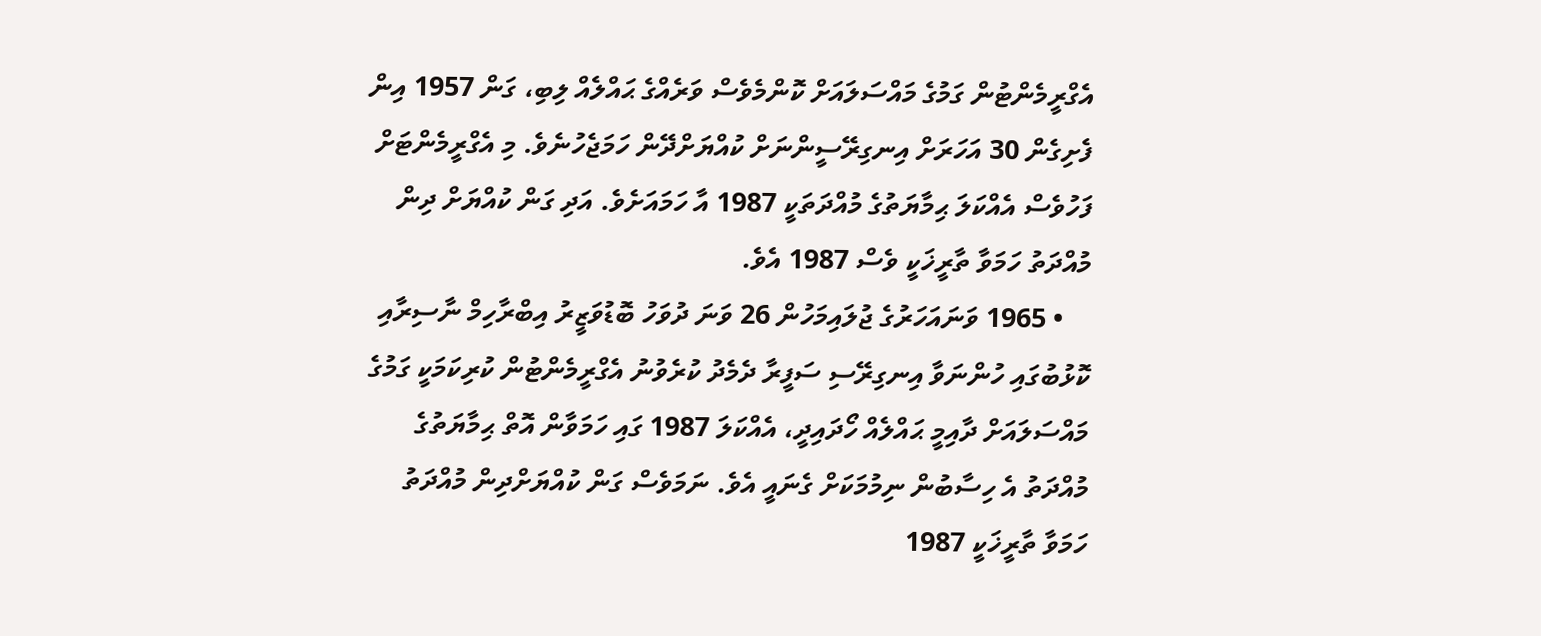އެގްރީމެންޓުން ގަމުގެ މައްސަލައަށް ކޮންމެވެސް ވަރެއްގެ ޙައްލެއް ލިބި، ގަން 1957 އިން ފެށިގެން 30 އަހަރަށް އިނގިރޭސީންނަށް ކުއްޔަށްދޭން ހަމަޖެހުނެވެ. މި އެގްރީމެންޓަށް ފަހުވެސް އެއްކަލަ ޙިމާޔަތުގެ މުއްދަތަކީ 1987 އާ ހަމައަށެވެ. އަދި ގަން ކުއްޔަށް ދިން މުއްދަތު ހަމަވާ ތާރީޚަކީ ވެސް 1987 އެވެ.
    • 1965 ވަނައަހަރުގެ ޖުލައިމަހުން 26 ވަނަ ދުވަހު ބޮޑުވަޒީރު އިބްރާހިމް ނާސިރާއި ކޮޅުބުގައި ހުންނަވާ އިނގިރޭސި ސަފީރާ ދެމެދު ކުރެވުނު އެގްރީމެންޓުން ކުރިކަމަކީ ގަމުގެ މައްސަލައަށް ދާއިމީ ޙައްލެއް ހޯދައިދީ، އެއްކަލަ 1987 ގައި ހަމަވާން އޮތް ޙިމާޔަތުގެ މުއްދަތު އެ ހިސާބުން ނިމުމަކަށް ގެނައީ އެވެ. ނަމަވެސް ގަން ކުއްޔަށްދިން މުއްދަތު ހަމަވާ ތާރީޚަކީ 1987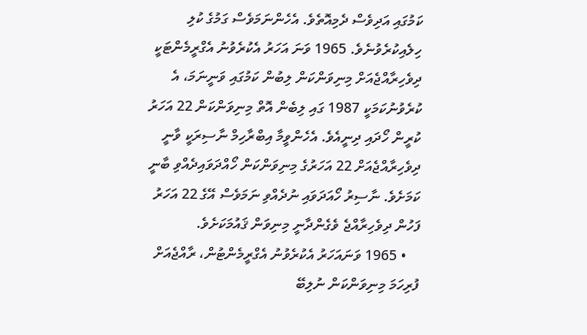ކަމުގައި އަދިވެސް ދެމިއޮތެވެ. އެހެންނަމަވެސް ގަމުގެ ކުލި ހިލެއިކުރެވުނެވެ. 1965 ވަނަ އަހަރު އެކުރެވުނު އެގްރީމެންޓަކީ ދިވެހިރާއްޖެއަށް މިނިވަންކަން ލިބުން ކަމުގައި ވަނީނަމަ، އެ ކުރެވުނުކަމަކީ 1987 ގައި ލިބެން އޮތް މިނިވަންކަން 22 އަހަރު ކުރީން ހޯދައި ދިނީއެވެ. އެހެންވީމާ އިބްރާހިމް ނާސިރަކީ ވާނީ ދިވެހިރާއްޖެއަށް 22 އަހަރުގެ މިނިވަންކަން ހޯއްދަވައިދެއްވި ބާނީ ކަމަށެވެ. ނާސިރު ހޯއަދަވައި ނުދެއްވި ނަމަވެސް އޭގެ 22 އަހަރު ފަހުން ދިވެހިރާއްޖެ ވެގެންދާނީ މިނިވަން ޤައުމަކަށެވެ.
    • 1965 ވަނައަހަރު އެކުރެވުނު އެގްރީމެންޓުން، ރާއްޖެއަށް ފުރިހަމަ މިނިވަންކަން ނުލިބޭ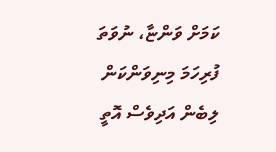ކަމަށް ވަންޏާ، ނުވަތަ ފުރިހަމަ މިނިވަންކަން ލިބެން އަދިވެސް އޮތީ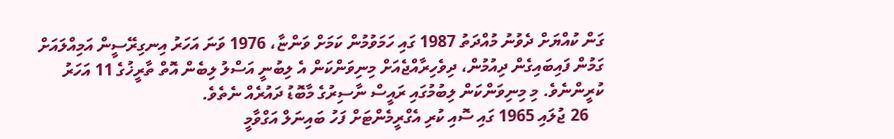ގަން ކުއްޔަށް ދެވުނު މުއްދަތު 1987 ގައި ހަމަވުމުން ކަމަށް ވަންޏާ، 1976 ވަނަ އަހަރު އިނގިރޭސީން އަމިއްލައަށް ގަމުން ފައިބައިގެން ދިއުމުން، ދިވެހިރާއްޖެއަށް މިނިވަންކަން އެ ލިބުނީ އަސްލު ލިބެން އޮތް ތާރީޚުގެ 11 އަހަރު ކުރީންނެވެ. މި މިނިވަންކަން ލިބުމުގައި ރައީސް ނާސިރުގެ މާބޮޑު ދައުރެއް ނެތެވެ.
    26 ޖުލައި 1965 ގައި ސޮއި ކުރި އެގްރީމެންޓަށް ފަހު ބައިނަލް އަގްވާމީ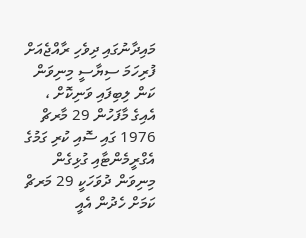މައިދާނުގައި ދިވެހި ރާއްޖެއަށް ފުރިހަމަ ސިޔާސީ މިނިވަން ކަން ލިބިފައި ވަނިކޮށް ، އެއިގެ މާފަހުން 29 މާރޗް 1976 ގައި ސޮއި ކުރި ގަމުގެ އެގްރީމެންޓާއި ގުޅިގެން މިނިވަން ދުވަހަކީ 29 މަރޗް ކަމަށް ހެދުން އެއީ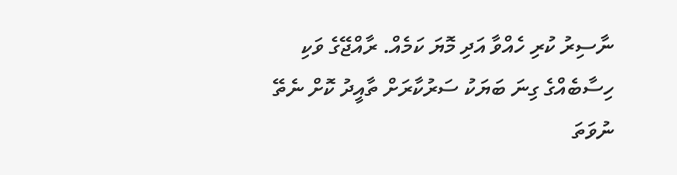ނާސިރު ކުރި ހެއްވާ އަދި މޮޔަ ކަމެއް. ރާއްޖޭގެ ވަކި ހިސާބެއްގެ ގިނަ ބަޔަކު ސަރުކާރަށް ތާއީދު ކޮށް ނެތޭ ނުވަތަ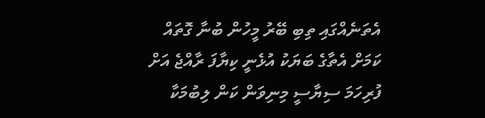އެތަނެއްގައި ތިބި ބޭރު މީހުން ބުނާ ގޮތައް ކަމަށް އެތާގެ ބަޔަކު އުޅެނީ ކިޔާފަ ރާއްޖެ އަށް ފުރިހަމަ ސިޔާސީ މިނިވަން ކަން ލިބުމަކާ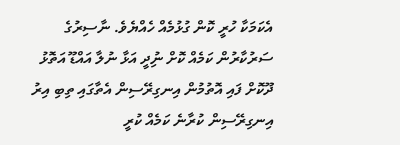އެކަމަކާ ހުރީ ކޮން ގުޅުމެއް ހެއްޔެވެ. ނާސިރުގެ ސަރުކާރުން ކަމެއް ކޮށް ނުިދީ އަޅާ ނުލާ އައްޑޫ އަތޮޅު ދޫކޮށް ފައި އޮތުމުން އިނގިރޭސިން އެތާގައި ތިބި އިރު އިނގިރޭސިން ކުރާނެ ކަމެއް ކުރީ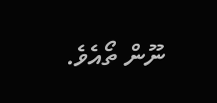ނޫން ތޯއެވެ.